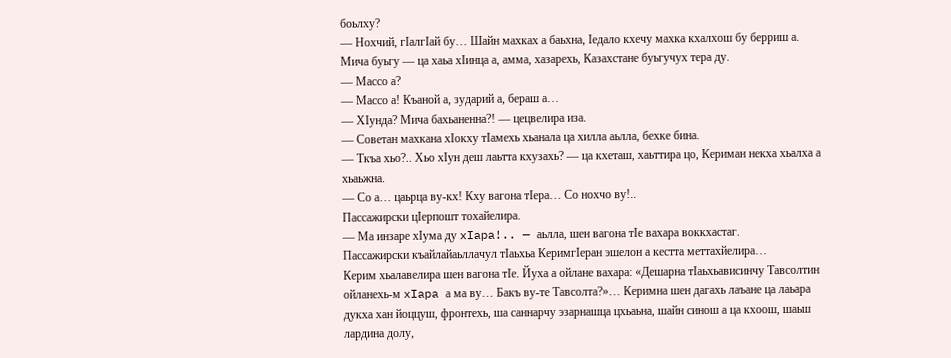боьлху?
— Нохчий, гIалгIай бу… Шайн махках а баьхна, Iедало кхечу махка кхалхош бу берриш а. Мича буьгу — ца хаьа хIинца а, амма, хазарехь, Казахстане буьгучух тера ду.
— Массо а?
— Массо а! Къаной а, зударий а, бераш а…
— ХIунда? Мича бахьаненна?! — цецвелира иза.
— Советан махкана хIокху тIамехь хьанала ца хилла аьлла, бехке бина.
— Ткъа хьо?.. Хьо хIун деш лаьтта кхузахь? — ца кхеташ, хаьттира цо, Кериман некха хьалха а хьаьжна.
— Со а… цаьрца ву-кх! Кху вагона тIера… Со нохчо ву!..
Пассажирски цIерпошт тохайелира.
— Ма инзаре хIума ду xIapa!.. — аьлла, шен вагона тIе вахара воккхастаг.
Пассажирски къайлайаьллачул тIаьхьа КеримгIеран эшелон а кестта меттахйелира…
Керим хьалавелира шен вагона тIе. Йуха а ойлане вахара: «Дешарна тIаьхьависинчу Тавсолтин ойланехь-м xIapa а ма ву… Бакъ ву-те Тавсолта?»… Керимна шен дагахь лаъане ца лаьара дукха хан йоццуш, фронтехь, ша саннарчу эзарнашца цхьаьна, шайн синош а ца кхоош, шаьш лардина долу,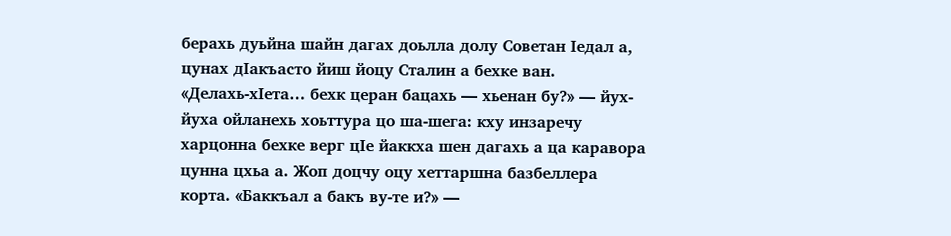берахь дуьйна шайн дагах доьлла долу Советан Iедал а, цунах дIакъасто йиш йоцу Сталин а бехке ван.
«Делахь-хIета… бехк церан бацахь — хьенан бу?» — йух-йуха ойланехь хоьттура цо ша-шега: кху инзаречу харцонна бехке верг цIе йаккха шен дагахь а ца каравора цунна цхьа а. Жоп доцчу оцу хеттаршна базбеллера корта. «Баккъал а бакъ ву-те и?» —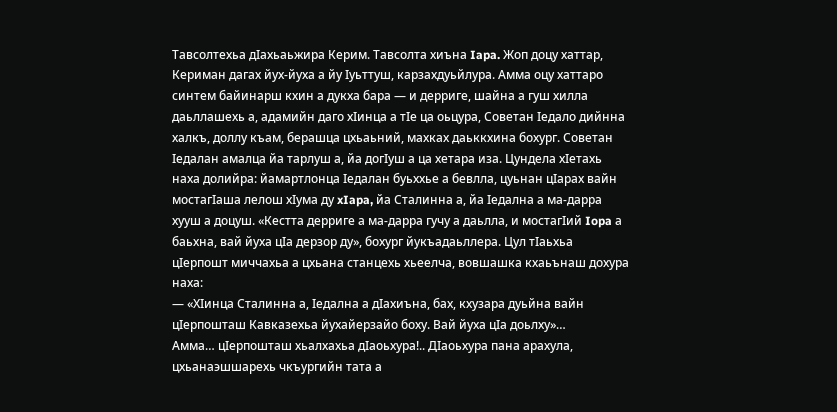Тавсолтехьа дIахьаьжира Керим. Тавсолта хиъна Iapa. Жоп доцу хаттар, Кериман дагах йух-йуха а йу Iуьттуш, карзахдуьйлура. Амма оцу хаттаро синтем байинарш кхин а дукха бара — и дерриге, шайна а гуш хилла даьллашехь а, адамийн даго хIинца а тIе ца оьцура, Советан Iедало дийнна халкъ, доллу къам, берашца цхьаьний, махках даьккхина бохург. Советан Iедалан амалца йа тарлуш а, йа догIуш а ца хетара иза. Цундела хIетахь наха долийра: йамартлонца Iедалан буьххье а бевлла, цуьнан цIарах вайн мостагIаша лелош хIума ду xIapa, йа Сталинна а, йа Iедална а ма-дарра хууш а доцуш. «Кестта дерриге а ма-дарра гучу а даьлла, и мостагIий Iopa а баьхна, вай йуха цIа дерзор ду», бохург йукъадаьллера. Цул тIаьхьа цIерпошт миччахьа а цхьана станцехь хьеелча, вовшашка кхаьънаш дохура наха:
— «ХIинца Сталинна а, Iедална а дIахиъна, бах, кхузара дуьйна вайн цIерпошташ Кавказехьа йухайерзайо боху. Вай йуха цIа доьлху»…
Амма… цIерпошташ хьалхахьа дIаоьхура!.. ДIаоьхура пана арахула, цхьанаэшшарехь чкъургийн тата а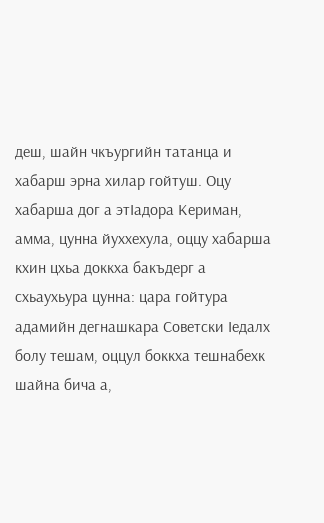деш, шайн чкъургийн татанца и хабарш эрна хилар гойтуш. Оцу хабарша дог а этIадора Кериман, амма, цунна йуххехула, оццу хабарша кхин цхьа доккха бакъдерг а схьаухьура цунна: цара гойтура адамийн дегнашкара Советски Iедалх болу тешам, оццул боккха тешнабехк шайна бича а,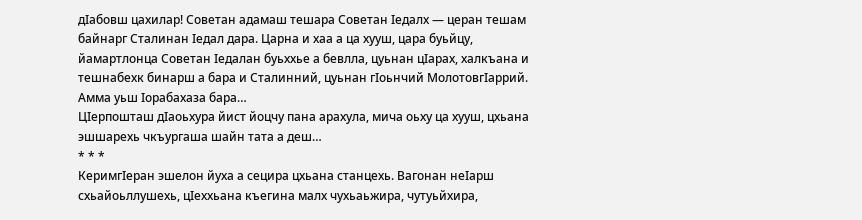дIабовш цахилар! Советан адамаш тешара Советан Iедалх — церан тешам байнарг Сталинан Iедал дара. Царна и хаа а ца хууш, цара буьйцу, йамартлонца Советан Iедалан буьххье а бевлла, цуьнан цIарах, халкъана и тешнабехк бинарш а бара и Сталинний, цуьнан гIоьнчий МолотовгIаррий. Амма уьш Iорабахаза бара…
ЦIерпошташ дIаоьхура йист йоцчу пана арахула, мича оьху ца хууш, цхьана эшшарехь чкъургаша шайн тата а деш…
* * *
КеримгIеран эшелон йуха а сецира цхьана станцехь. Вагонан неIарш схьайоьллушехь, цIеххьана къегина малх чухьаьжира, чутуьйхира,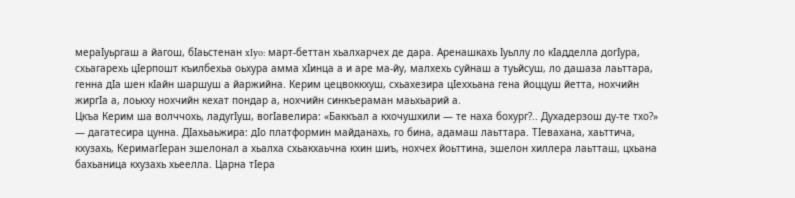мераIуьргаш а йагош, бIаьстенан xIyo: март-беттан хьалхарчех де дара. Аренашкахь Iуьллу ло кIадделла догIура, схьагарехь цIерпошт къилбехьа оьхура амма хIинца а и аре ма-йу, малхехь суйнаш а туьйсуш, ло дашаза лаьттара, генна дIа шен кIайн шаршуш а йаржийна. Керим цецвоккхуш, схьахезира цIеххьана гена йоццуш йетта, нохчийн жиргIа а, лоькху нохчийн кехат пондар а, нохчийн синкъераман маьхьарий а.
Цкъа Керим ша волччохь, ладугIуш, вогIавелира: «Баккъал а кхочушхили — те наха бохург?.. Духадерзош ду-те тхо?» — дагатесира цунна. ДIахьаьжира: дIо платформин майданахь, го бина, адамаш лаьттара. ТIевахана, хаьттича, кхузахь, КеримагIеран эшелонал а хьалха схьакхаьчна кхин шиъ, нохчех йоьттина, эшелон хиллера лаьтташ, цхьана бахьаница кхузахь хьеелла. Царна тIера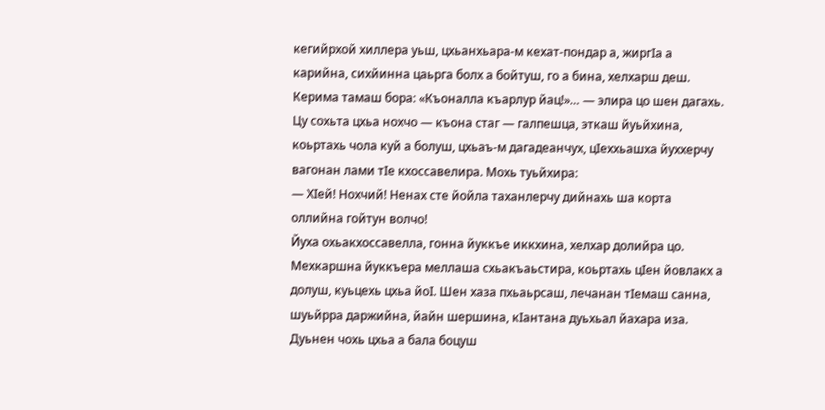кегийрхой хиллера уьш, цхьанхьара-м кехат-пондар а, жиргIа а карийна, сихйинна цаьрга болх а бойтуш, го а бина, хелхарш деш.
Керима тамаш бора: «Къоналла къарлур йац!»… — элира цо шен дагахь.
Цу сохьта цхьа нохчо — къона стаг — галпешца, эткаш йуьйхина, коьртахь чола куй а болуш, цхьаъ-м дагадеанчух, цIеххьашха йуххерчу вагонан лами тIе кхоссавелира. Мохь туьйхира:
— ХIей! Нохчий! Ненах сте йойла таханлерчу дийнахь ша корта оллийна гойтун волчо!
Йуха охьакхоссавелла, гонна йуккъе иккхина, хелхар долийра цо. Мехкаршна йуккъера меллаша схьакъаьстира, коьртахь цIен йовлакх а долуш, куьцехь цхьа йоI. Шен хаза пхьаьрсаш, лечанан тIемаш санна, шуьйрра даржийна, йайн шершина, кIантана дуьхьал йахара иза.
Дуьнен чохь цхьа а бала боцуш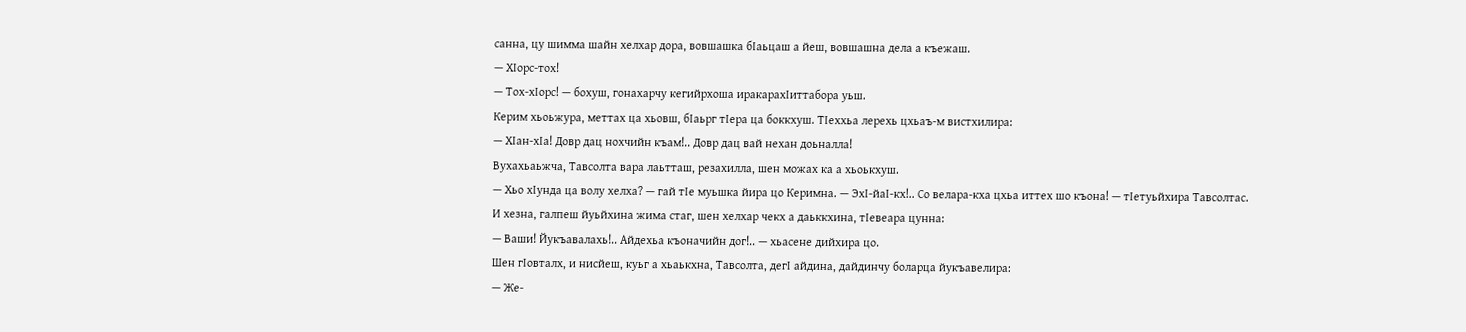санна, цу шимма шайн хелхар дора, вовшашка бIаьцаш а йеш, вовшашна дела а къежаш.
— ХIорс-тох!
— Тох-хIорс! — бохуш, гонахарчу кегийрхоша иракарахIиттабора уьш.
Керим хьоьжура, меттах ца хьовш, бIаьрг тIера ца боккхуш. ТIеххьа лерехь цхьаъ-м вистхилира:
— ХIан-хIа! Довр дац нохчийн къам!.. Довр дац вай нехан доьналла!
Вухахьаьжча, Тавсолта вара лаьтташ, резахилла, шен можах ка а хьоькхуш.
— Хьо хIунда ца волу хелха? — гай тIе муьшка йира цо Керимна. — ЭхI-йаI-кх!.. Со велара-кха цхьа иттех шо къона! — тIетуьйхира Тавсолтас.
И хезна, галпеш йуьйхина жима стаг, шен хелхар чекх а даьккхина, тIевеара цунна:
— Ваши! Йукъавалахь!.. Айдехьа къоначийн дог!.. — хьасене дийхира цо.
Шен гIовталх, и нисйеш, куьг а хьаькхна, Тавсолта, дегI айдина, дайдинчу боларца йукъавелира:
— Же-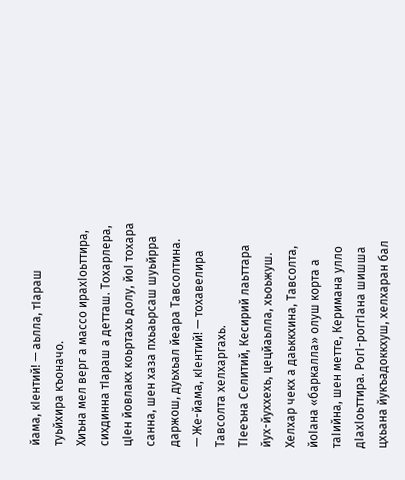йама, кIентий! — аьлла, тIараш туьйхира къоначо.
Хиъна мел верг а массо ирахIоьттира, сихдинна тIараш а детташ. Тохарлера, цIен йовлакх коьртахь долу, йоI тохара санна, шен хаза пхьаьрсаш шуьйрра даржош, дуьхьал йеара Тавсолтина.
— Же-йама, кIентий! — тохавелира Тавсолта хелхаргахь.
ТIееъна Селитий, Кесирий лаьттара йух-йуххехь, цецйаьлла, хьоьжуш. Хелхар чекх а даьккхина, Тавсолта, йоIана «баркалла» олуш корта а таIийна, шен метте, Керимана улло дIахIоьттира. РогI-роггIана шишша цхьана йукъадоккхуш, хелхаран бал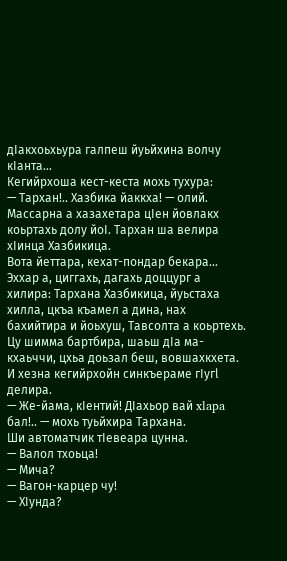дIакхоьхьура галпеш йуьйхина волчу кIанта…
Кегийрхоша кест-кеста мохь тухура:
— Тархан!.. Хазбика йаккха! — олий. Массарна а хазахетара цIен йовлакх коьртахь долу йоI. Тархан ша велира хIинца Хазбикица.
Вота йеттара, кехат-пондар бекара…
Эххар а, циггахь, дагахь доццург а хилира: Тархана Хазбикица, йуьстаха хилла, цкъа къамел а дина, нах бахийтира и йоьхуш, Тавсолта а коьртехь. Цу шимма бартбира, шаьш дIа ма-кхаьччи, цхьа доьзал беш, вовшахкхета. И хезна кегийрхойн синкъераме гIyгl делира.
— Же-йама, кIентий! ДIахьор вай xlapa бал!.. — мохь туьйхира Тархана.
Ши автоматчик тIевеара цунна.
— Валол тхоьца!
— Мича?
— Вагон-карцер чу!
— ХIунда?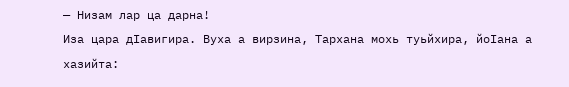— Низам лар ца дарна!
Иза цара дIавигира. Вуха а вирзина, Тархана мохь туьйхира, йоIана а хазийта: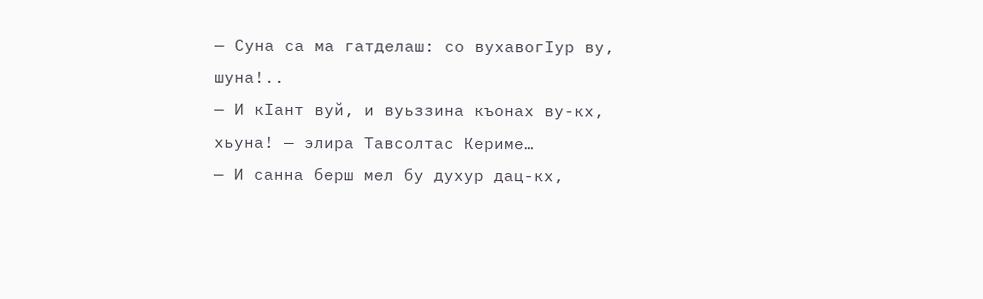— Суна са ма гатделаш: со вухавогIур ву, шуна!..
— И кIант вуй, и вуьззина къонах ву-кх, хьуна! — элира Тавсолтас Кериме…
— И санна берш мел бу духур дац-кх,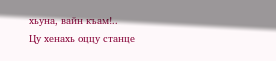хьуна, вайн къам!..
Цу хенахь оццу станце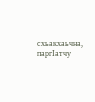схьакхаьчна, паргIатчу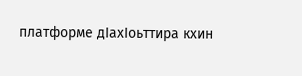платформе дIахIоьттира кхин